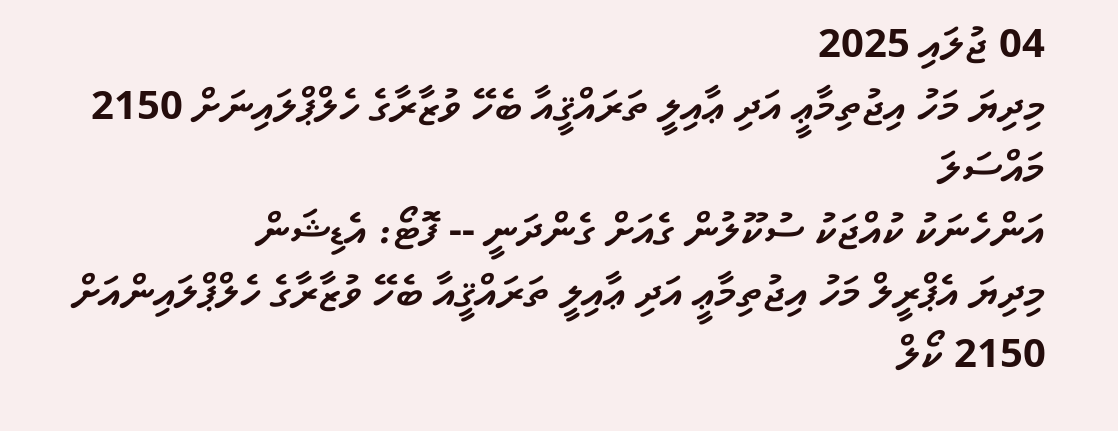04 ޖުލައި 2025
މިދިޔަ މަހު އިޖުތިމާޢީ އަދި ޢާއިލީ ތަރައްޤީއާ ބެހޭ ވުޒާރާގެ ހެލްޕްލައިނަށް 2150 މައްސަލަ
އަންހެނަކު ކުއްޖަކު ސުކޫލުން ގެއަށް ގެންދަނީ -- ފޮޓޯ: އެޑިޝަން
މިދިޔަ އެޕްރީލް މަހު އިޖުތިމާޢީ އަދި ޢާއިލީ ތަރައްޤީއާ ބެހޭ ވުޒާރާގެ ހެލްޕްލައިންއަށް 2150 ކޯލް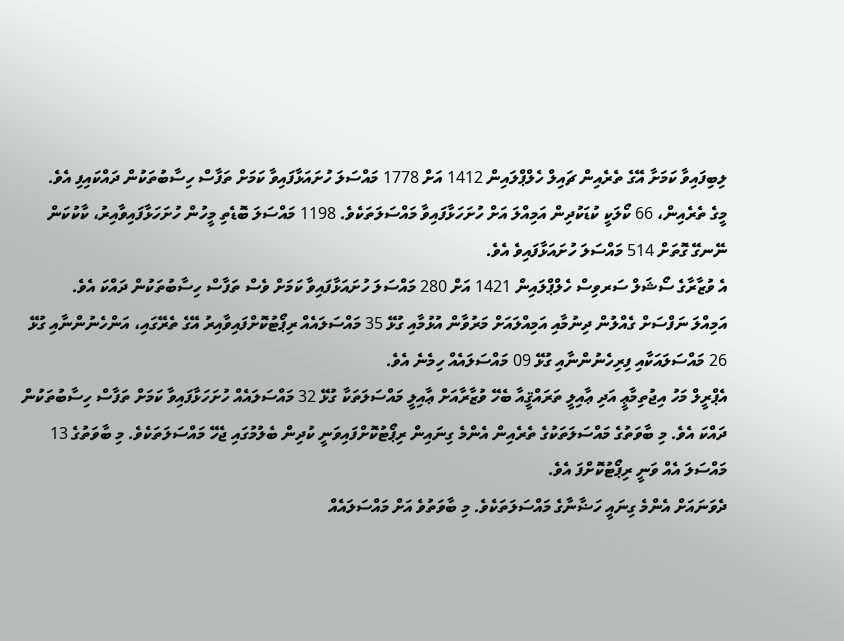ލިބިފައިވާ ކަމަށާ އޭގެ ތެރެއިން ޗައިލް ހެލްޕްލައިން 1412 އަށް 1778 މައްސަލަ ހުށައަޅާފައިވާ ކަމަށް ތަފާސް ހިސާބުތަކުން ދައްކައިފި އެވެ.
މީގެ ތެރެއިން، 66 ކޯލަކީ ކުޑަކުދިން އަމިއްލަ އަށް ހުށަހަޅާފައިވާ މައްސަލަތަކެވެ. 1198 މައްސަލަ ބޮޑެތި މީހުން ހުށަހަޅާފައިވާއިރު، ކާކުކަން ނޭނގޭ ގޮތަށް 514 މައްސަލަ ހުށައަޅާފައިވެ އެވެ.
އެ ވުޒާރާގެ ސޯޝަލް ސަރވިސް ހެލްޕްލައިން 1421 އަށް 280 މައްސަލަ ހުށައަޅާފައިވާ ކަމަށް ވެސް ތަފާސް ހިސާބުތަކުން ދައްކަ އެވެ.
އަމިއްލަ ނަފްސަށް ގެއްލުން ދިނުމާއި އަމިއްލައަށް މަރުވާން އުޅުމާއި ގުޅޭ 35 މައްސަލައެއް ރިޕޯޓުކޮށްފައިވާއިރު އޭގެ ތެރޭގައި، އަންހެނުންނާއި ގުޅޭ 26 މައްސަލައަކާއި ފިރިހެނުންނާއި ގުޅޭ 09 މައްސަލައެއް ހިމެނެ އެވެ.
އެޕްރީލް މަހު އިޖުތިމާޢީ އަދި ޢާއިލީ ތަރައްޤީއާ ބެހޭ ވުޒާރާއަށް ޢާއިލީ މައްސަލަތަކާ ގުޅޭ 32 މައްސަލައެއް ހުށަހަޅާފައިވާ ކަމަށް ތަފާސް ހިސާބުތަކުން ދައްކަ އެވެ. މި ބާވަތުގެ މައްސަލަތަކުގެ ތެރެއިން އެންމެ ގިނައިން ރިޕޯޓުކޮށްފައިވަނީ ކުދިން ބެލުމުގައި ޖެހޭ މައްސަލަތަކެވެ. މި ބާވަތުގެ 13 މައްސަލަ އެއް ވަނީ ރިޕޯޓުކޮށްފަ އެވެ.
ދެވަނައަށް އެންމެ ގިނައީ ހަޟާނާގެ މައްސަލަތަކެވެ. މި ބާވަތުވެ އަށް މައްސަލައެއް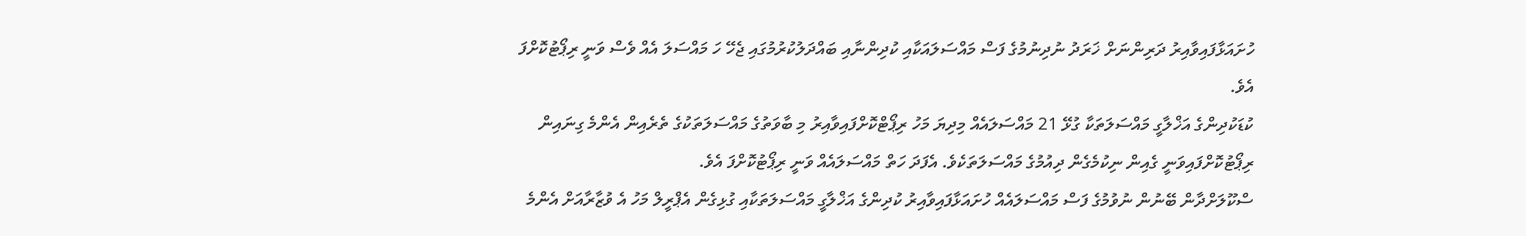ހުށައަޅާފައިވާއިރު ދަރިންނަށް ޚަރަދު ނުދިނުމުގެ ފަސް މައްސަލައަކާއި ކުދިންނާއި ބައްދަލުކުރުމުގައި ޖެހޭ ހަ މައްސަލަ އެއް ވެސް ވަނީ ރިޕޯޓުކޮށްފަ އެވެ.
ކުޑަކުދިންގެ އަޚްލާގީ މައްސަލަތަކާ ގުޅޭ 21 މައްސަލައެއް މިދިޔަ މަހު ރިޕޯޓްކޮށްފައިވާއިރު މި ބާވަތުގެ މައްސަލަތަކުގެ ތެރެއިން އެންމެ ގިނައިން ރިޕޯޓުކޮށްފައިވަނީ ގެއިން ނިކުމެގެން ދިއުމުގެ މައްސަލަތަކެވެ. އެފަދަ ހަތް މައްސަލައެއް ވަނީ ރިޕޯޓުކޮށްފަ އެވެ.
ސްކޫލަށްދާން ބޭނުން ނުވުމުގެ ފަސް މައްސަލައެއް ހުށައަޅާފައިވާއިރު ކުދިންގެ އަޚްލާގީ މައްސަލަތަކާއި ގުޅިގެން އެޕްރީލް މަހު އެ ވުޒާރާއަށް އެންމެ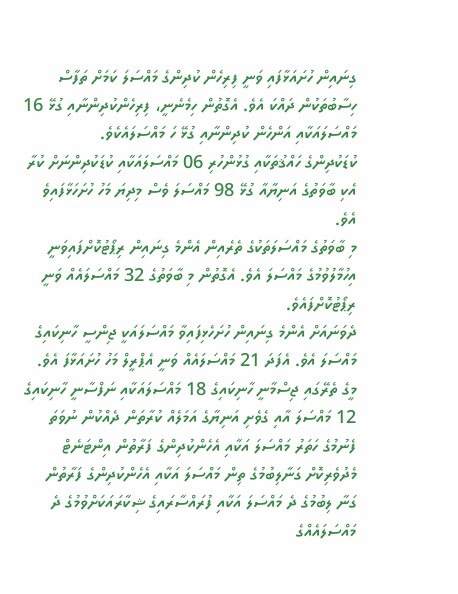ގިނައިން ހުށައަޅާފައި ވަނީ ފިރިހެން ކުދިންގެ މައްސަލަ ކަމަށް ތަފާސް ހިސާބުތަކުން ދައްކަ އެވެ. އެގޮތުން ހިމެނެނީ، ފިރިހެންކުދިންނާއި ގުޅޭ 16 މައްސަލައަކާއި އަންހެން ކުދިންނާއި ގުޅޭ ހަ މައްސަލައެކެވެ.
ކުޑަކުދިންގެ ހައްޤުތަކާއި ގުޅުންހުރި 06 މައްސަލައަކާއި ކުޑަކުދިންނަށް ކުރާ އެކި ބާވަތުގެ އަނިޔާއާ ގުޅޭ 98 މައްސަލަ ވެސް މިދިޔަ މަހު ހުށަހަޅާފައިވެ އެވެ.
މި ބާވަތުގެ މައްސަލަތަކުގެ ތެރެއިން އެންމެ ގިނައިން ރިޕޯޓުކޮށްފައިވަނީ އިހުމާލުވުމުގެ މައްސަލަ އެވެ. އެގޮތުން މި ބާވަތުގެ 32 މައްސަލައެއް ވަނީ ރިޕޯޓުކޮށްފައެވެ.
ދެވަނައަށް އެންމެ ގިނައިން ހުށަހެޅިފައިވާ މައްސަލައަކީ ޖިންސީ ހާނިކައިގެ މައްސަލަ އެވެ. އެފަދަ 21 މައްސަލައެއް ވަނީ އެޕްރީލް މަހު ހުށައަޅާފަ އެވެ.
މީގެ ތެރޭގައި ޖިސްމާނީ ހާނިކައިގެ 18 މައްސަލައަކާއި ނަފްސާނީ ހާނިކައިގެ 12 މައްސަލަ އާއި ގެވެށި އަނިޔާގެ އަމަލެއް ކުރާތަން ދެއްކުން ނުވަތަ ފެނުމުގެ ހަތަރު މައްސަލަ އަކާއި އެހެންކުދިންގެ ފަރާތުން އިންޓަނެޓް މެދުވެރިކޮށް ގަނާލިބުމުގެ ތިން މައްސަލަ އަކާއި އެހެންކުދިންގެ ފަރާތުން ގަނާ ލިބުމުގެ ދެ މައްސަލަ އަކާއި ފުރައްސާރައިގެ ޝިކާރައަކަށްވުމުގެ ދެ މައްސަލައެއްގެ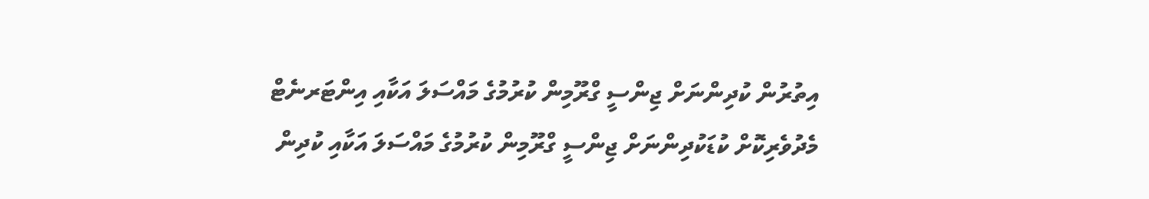އިތުރުން ކުދިންނަށް ޖިންސީ ގްރޫމިން ކުރުމުގެ މައްސަލަ އަކާއި އިންޓަރނެޓް މެދުވެރިކޮށް ކުޑަކުދިންނަށް ޖިންސީ ގްރޫމިން ކުރުމުގެ މައްސަލަ އަކާއި ކުދިން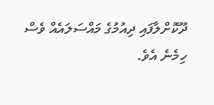ދޫކޮށްލާފައި ދިއުމުގެ މައްސަލައެއް ވެސް ހިމެނެ އެވެ.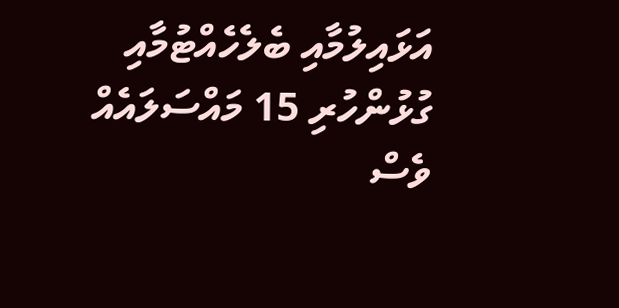އަޅައިލުމާއި ބެލެހެއްޓުމާއި ގުޅުންހުރި 15 މައްސަލައެއް ވެސް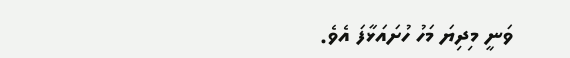ވަނީ މިދިޔަ މަހު ހުށައަޅާފަ އެވެ.